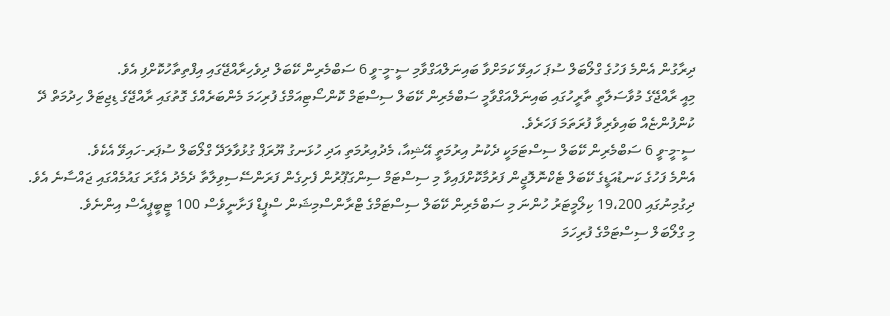ދިރާގުން އެންމެ ފަހުގެ ގްލޯބަލް ސުޕަ ހައިވޭ ކަމަށްވާ ބައިނަލްއަގްވާމި ސީ-މީ-ވީ 6 ސަބްމެރިން ކޭބަލް ދިވެހިރާއްޖޭގައި އިފްތިތާހުކޮށްފި އެވެ.
މިއީ ރާއްޖޭގެ މުވާސަލާތީ ތާރީހުގައި ބައިނަލްއަގްވާމީ ސަބްމެރިން ކޭބަލް ސިސްޓަމް ކޮންސޯޓިއަމްގެ ފުރިހަމަ މެންބަރެއްގެ ގޮތުގައި ރާއްޖޭގެ ޑިޖިޓަލް ހިދުމަތް ދޭ ކުންފުންޏެއް ބައިވެރިވާ ފުރަތަމަ ފަހަރެވެ.
ސީ-މީ-ވީ 6 ސަބްމެރިން ކޭބަލް ސިސްޓަމަކީ ދެކުނު އިރުމަތީ އޭޝިއާ، މެދުއިރުމަތި އަދި ހުޅަނގު ޔޫރަޕް ގުޅުވާލަދޭ ގްލޯބަލް ސުޕަރ-ހައިވޭ އެކެވެ.
އެންމެ ފަހުގެ ކަނޑުއަޑީގެ ކޭބަލް ޓެކްނޮލޮޖީން ފަރުމާކޮށްފައިވާ މި ސިސްޓަމް ސިންގަޕޫރުން ފެށިގެން ފަރަންސޭސިވިލާތާ ދެމެދު އެގާރަ ގައުމެއްގައި ޖައްސާނެ އެވެ. ދިގުމިނުގައި 19،200 ކިލޯމީޓަރު ހުންނަ މި ސަބްމެރިން ކޭބަލް ސިސްޓަމްގެ ޓްރާންސްމިޝަން ސްޕީޑް ފަށާނީވެސް 100 ޓީބީޕީއެސް އިންނެވެ.
މި ގްލޯބަލް ސިސްޓަމްގެ ފުރިހަމަ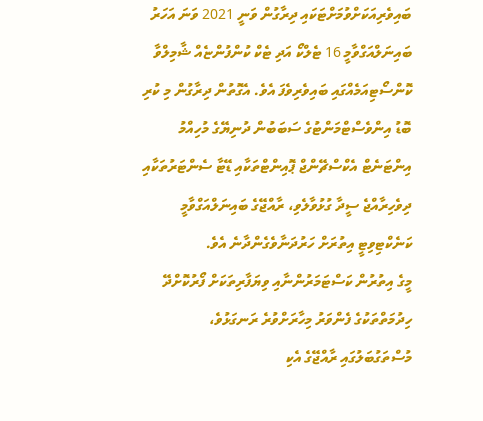ބައިވެރިއަކަށްވުމަށްޓަކައި ދިރާގުން ވަނީ 2021 ވަނަ އަހަރު ބައިނަލްއަގްވާމީ 16 ޓެލްކޯ އަދި ޓެކް ކުންފުންޏެއް ޝާމިލްވާ ކޮންސޯޓިއަމެއްގައި ބައިވެރިވެފަ އެވެ. އެގޮތުން ދިރާގުން މި ކުރި ބޮޑު އިންވެސްޓްމަންޓުގެ ސަބަބުން ދުނިޔޭގެ މުހިއްމު އިންޓަނެޓް އެކްސްޗޭންޖް ޕޮއިންޓްތަކާއި ޑޭޓާ ސެންޓަރުތަކާއި ދިވެހިރާއްޖެ ސީދާ ގުޅުވާލެވި، ރާއްޖޭގެ ބައިނަލްއަގްވާމީ ކަނެކްޓިވިޓީ އިތުރަށް ހަރުދަނާވެގެންދާނެ އެވެ.
މީގެ އިތުރުން ކަސްޓަމަރުންނާއި ވިޔަފާރިތަކަށް ފޯރުކޮށްދޭ ހިދުމަތްތަކުގެ ފެންވަރު މިހާރަށްވުރެ ރަނގަޅުވެ، މުސްތަގުބަލުގައި ރާއްޖޭގެ އެކި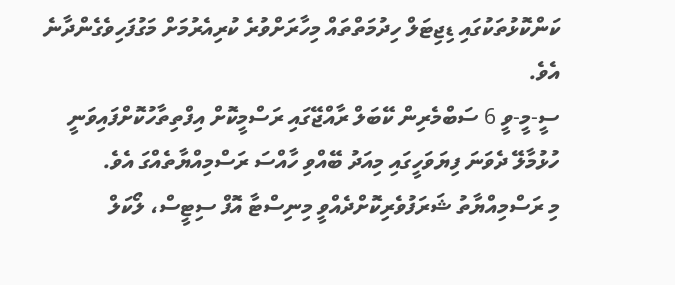ކަންކޮޅުތަކުގައި ޑިޖިޓަލް ހިދުމަތްތައް މިހާރަށްވުރެ ކުރިއެރުމަށް މަގުފަހިވެގެންދާނެ އެވެ.
ސީ-މީ-ވީ 6 ސަބްމެރިން ކޭބަލް ރާއްޖޭގައި ރަސްމީކޮށް އިފްތިތާހުކޮށްފައިވަނީ ހުޅުމާލޭ ދެވަނަ ފިޔަވަހީގައި މިއަދު ބޭއްވި ހާއްސަ ރަސްމިއްޔާތެއްގަ އެވެ.
މި ރަސްމިއްޔާތު ޝަރަފުވެރިކޮށްދެއްވީ މިނިސްޓާ އޮފް ސިޓީސް، ލޯކަލް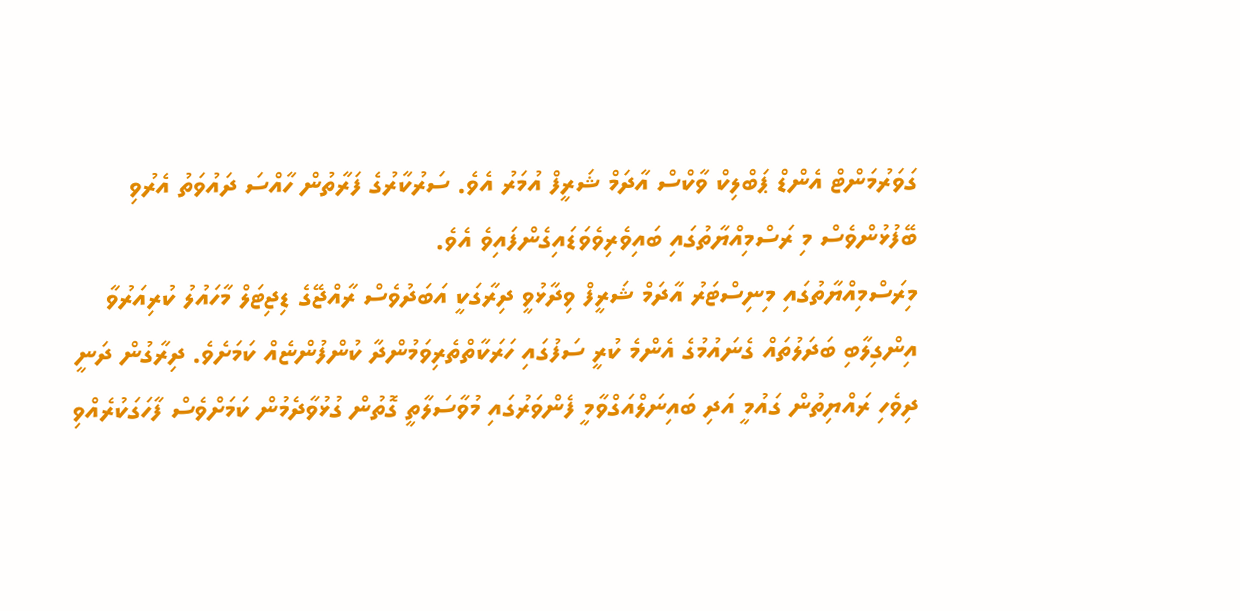ގަވަރުމަންޓް އެންޑް ޕަބްލިކް ވާކްސް އާދަމް ޝަރީފް އުމަރު އެވެ. ސަރުކާރުގެ ފަރާތުން ހާއްސަ ދައުވަތު އެރުވި ބޭފުޅުންވެސް މި ރަސްމިއްޔާތުގައި ބައިވެރިވެވަޑައިގެންފައިވެ އެވެ.
މިރަސްމިއްޔާތުގައި މިނިސްޓަރު އާދަމް ޝަރީފް ވިދާޅުވީ ދިރާގަކީ އަބަދުވެސް ރާއްޖޭގެ ޑިޖިޓަލް މާހައުލު ކުރިއަރުވާ އިންގިލާބި ބަދަލުތައް ގެނައުމުގެ އެންމެ ކުރީ ސަފުގައި ހަރަކާތްތެރިވަމުންދާ ކުންފުންޏެއް ކަމަށެވެ. ދިރާގުން ދަނީ ދިވެހި ރައްޔިތުން ގައުމީ އަދި ބައިނަލްއަގްވާމީ ފެންވަރުގައި މުވާސަލާތީ ގޮތުން ގުޅުވާދެމުން ކަމަށްވެސް ފާހަގަކުރެއްވި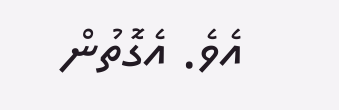އެވެ. އެގޮތުން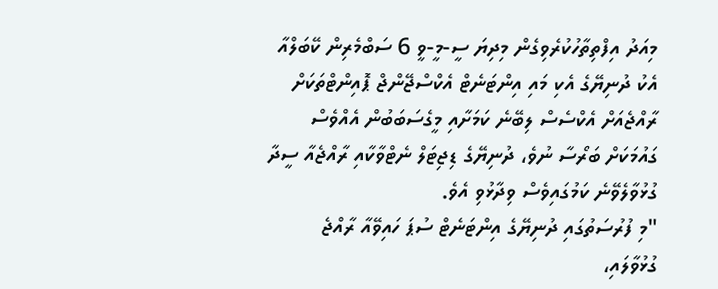މިއަދު އިފްތިތާހުކުރެވިގެން މިދިޔަ ސީ-މީ-ވީ 6 ސަބްމެރިން ކޭބަލްއާ އެކު ދުނިޔޭގެ އެކި މައި އިންޓަނެޓް އެކްސްޖޭންޖް ޕޮއިންޓްތަކަށް ރާއްޖެއަށް އެކްސެސް ލިބޭނެ ކަމަށާއި މީގެސަބަބުން އެއްވެސް ގައުމަކަށް ބަރޯސާ ނުވެ، ދުނިޔޭގެ ޑިޖިޓަލް ނެޓްވާކާއި ރާއްޖެއާ ސީދާ ގުޅުވާލެވޭނެ ކަމުގައިވެސް ވިދާޅުވި އެވެ.
"މި ފުރުސަތުގައި ދުނިޔޭގެ އިންޓަނެޓް ސުޕަ ހައިވޭއާ ރާއްޖެ ގުޅުވާލައި،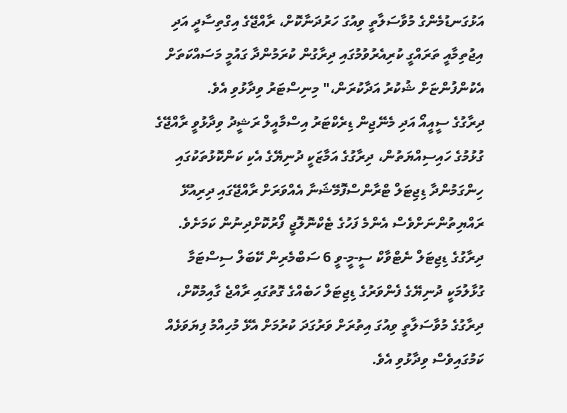އަޅުގަނޑުމެންގެ މުވާސަލާތީ ވިއުގަ ހަރުދަނާކޮށް، ރާއްޖޭގެ އިގްތިސާދީ އަދި އިޖުތިމާއީ ތަރައްގީ ކުރިއެރުވުމުގައި ދިރާގުން ކުރަމުންދާ ގައުމީ މަސައްކަތަށް އެކުންފުންޏަށް ޝުކުރު އަދާކުރަން،" މިނިސްޓަރު ވިދާޅުވި އެވެ.
ދިރާގުގެ ސީއީއޯ އަދި މެނޭޖިން ޑިރެކްޓަރު އިސްމާއީލް ރަޝީދު ވިދާޅުވީ ރާއްޖޭގެ ގުޅުމުގެ ހައިސިއްޔަތުން، ދިރާގުގެ އަމާޒަކީ ދުނިޔޭގެ އެކި ކަންކޮޅުތަކުގައި ހިންގަމުންދާ ޑިޖިޓަލް ޓްރާންސްފޮމޭޝަނާ އެއްވަރަށް ރާއްޖޭގައި ދިރިއުޅޭ ރައްޔިތުންނަށްވެސް އެންމެ ފަހުގެ ޓެކްނޮލޮޖީ ފޯރުކޮށްދިނުން ކަމަށެވެ. ދިރާގުގެ ޑިޖިޓަލް ނެޓްވާކް ސީ-މީ-ވީ 6 ސަބްމެރިން ކޭބަލް ސިސްޓަމާ ގުޅާލުމަކީ ދުނިޔޭގެ ފެންވަރުގެ ޑިޖިޓަލް ހަބެއްގެ ގޮތުގައި ރާއްޖެ ގާއިމުކޮށް، ދިރާގުގެ މުވާސަލާތީ ވިއުގަ އިތުރަށް ވަރުގަދަ ކުރުމަށް އެޅޭ މުހިއްމު ފިޔަވަޅެއް ކަމުގައިވެސް ވިދާޅުވި އެވެ.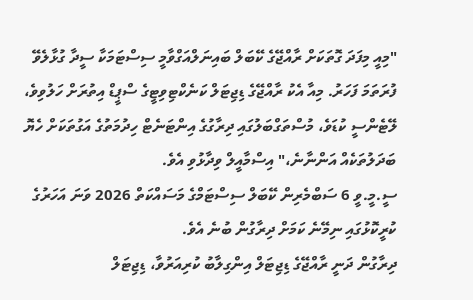"މިއީ މިފަދަ ގޮތަކަށް ރާއްޖޭގެ ކޭބަލް ބައިނަލްއަގްވާމީ ސިސްޓަމަކާ ސީދާ ގުޅާލެވޭ ފުރަތަމަ ފަހަރު. މިއާ އެކު ރާއްޖޭގެ ޑިޖިޓަލް ކަނެކްޓިވިޓީގެ ސްޕީޑް އިތުރަށް ހަލުވިވެ، ލޭޓެންސީ ކުޑަވެ، މުސްތަގްބަލުގައި ދިރާގުގެ އިންޓަނެޓް ހިދުމަތުގެ އަގުތަކަށް ހެޔޮ ބަދަލުތަކެއް އަންނާނެ،" އިސްމާއީލް ވިދާޅުވި އެވެ.
ސީ.މީ.ވީ 6 ސަބްމެރިން ކޭބަލް ސިސްޓަމްގެ މަސައްކަތް 2026 ވަނަ އަހަރުގެ ކުރީކޮޅުގައި ނިމޭނެ ކަމަށް ދިރާގުން ބުނެ އެވެ.
ދިރާގުން ދަނީ ރާއްޖޭގެ ޑިޖިޓަލް އިންގިލާބު ކުރިއަރުވާ، ޑިޖިޓަލް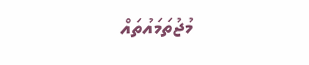މުޖުތަމައުތައް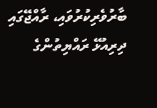ބާރުވެރިކުރުވައި، ރާއްޖޭގައި ދިރިއުޅޭ ރައްޔިތުންގެ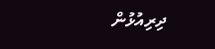ދިރިއުޅުން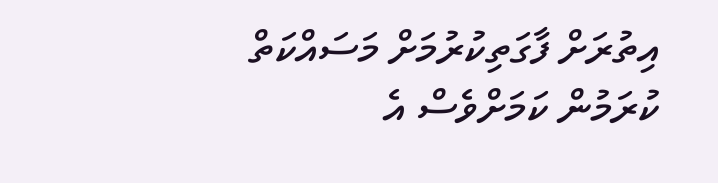އިތުރަށް ފާގަތިކުރުމަށް މަސައްކަތް ކުރަމުން ކަމަށްވެސް އެ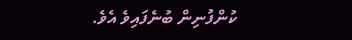ކުންފުނިން ބުނެފައިވެ އެވެ.